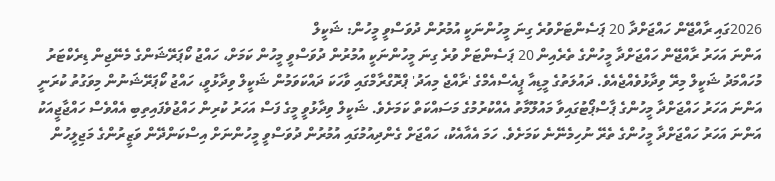2026ގައި ރާއްޖޭން ހައްޖަށްދާ 20 ޕަސެންޓަށްވުރެ ގިނަ މީހުންނަކީ އުމުރުން ދުވަސްވީ މީހުން: ޝަކީލް
އަންނަ އަހަރު ރާއްޖޭން ހައްޖަށްދާ މީހުންގެ ތެރެއިން 20 ޕަސެންޓަށް ވުރެ ގިނަ މީހުންނަކީ އުމުރުން ދުވަސްވީ މީހުން ކަމަށް، ހައްޖު ކޯޕަރޭޝަންގެ މެނޭޖިން ޑިރެކްޓަރު މުހައްމަދު ޝަކީލް މިރޭ ވިދާޅުވެއްޖެއެވެ. ދައުލަތުގެ މީޑިއާ ޕީއެސްއެމްގެ 'ރާއްޖެ މިއަދު' ޕްރޮގްރާމްގައި ވާހަކަ ދައްކަވަމުން ޝަކީލް ވިދާޅުވީ، ހައްޖު ކޯޕަރޭޝަނުން މިވަގުތު ކުރަނީ އަންނަ އަހަރު ހައްޖަށްދާ މީހުންގެ ޕާސްޕޯޓުގައިވާ މައުލޫމާތު އެއްކުރުމުގެ މަސައްކަތް ކަމަށެވެ. ޝަކީލް ވިދާޅުވީ މީގެ ފަސް އަހަރު ކުރިން ހައްޖުވެފައިތިބި އެއްވެސް ހައްޖާޖީއަކު އަންނަ އަހަރު ހައްޖަށްދާ މީހުންގެ ތެރޭ ނުހިމެނޭނެ ކަމަށެވެ. ހަމަ އެއާއެކު، ހައްޖަށް ގެންދިއުމުގައި އުމުރުން ދުވަސްވީ މީހުންނަށް އިސްކަންދޭން ވަޒީރުންގެ މަޖިލީހުން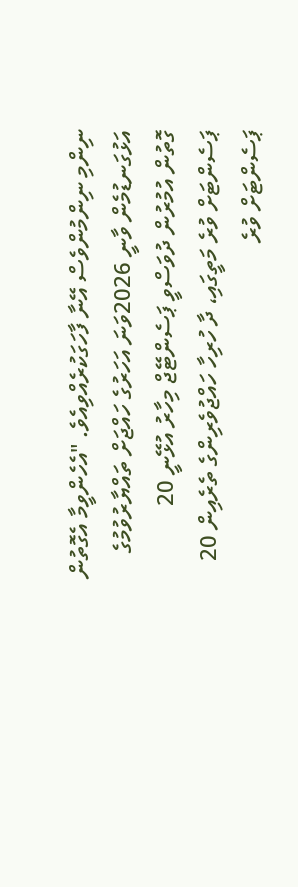ނިންމި ނިންމުންވެސް އޭނާ ފާހަގަކުރެއްވިއެވެ. "އެހެންވީމާ އެގޮތުން އަޅުގަނޑުމެން ވާނީ 2026ވަނަ އަހަރުގެ ހައްޖަށް ތައްޔާރުވުމުގެ ގޮތުން އުމުރުން ދުވަސްވީ ޕަސެންޓޭޖް މިހާރު އުޅޭނީ 20 ޕަސެންޓަށް ވުރެ މަތީގައި، ދާ ހުރިހާ ހައްޖުވެރިންގެ ތެރެއިން 20 ޕަސެންޓަށް ވުރެ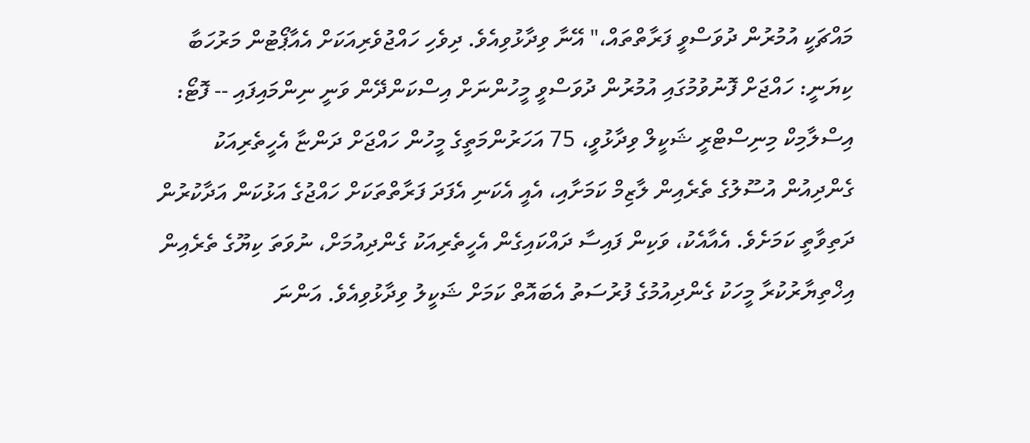މައްޗަކީ އުމުރުން ދުވަސްވީ ފަރާތްތައް،" އޭނާ ވިދާޅުވިއެވެ. ދިވެހި ހައްޖުވެރިއަކަށް އެއާޕޯޓުން މަރުހަބާ ކިޔަނީ: ހައްޖަށް ފޮނުވުމުގައި އުމުރުން ދުވަސްވީ މީހުންނަށް އިސްކަންދޭން ވަނީ ނިންމައިފައި -- ފޮޓޯ: އިސްލާމިކް މިނިސްޓްރީ ޝަކީލް ވިދާޅުވީ، 75 އަހަރުންމަތީގެ މީހުން ހައްޖަށް ދަންޏާ އެހީތެރިއަކު ގެންދިއުން އުސޫލުގެ ތެރެއިން ލާޒިމް ކަމަށާއި، އެއީ އެކަނި އެފަދަ ފަރާތްތަކަށް ހައްޖުގެ އަޅުކަން އަދާކުރުން ދަތިވާތީ ކަމަށެވެ. އެއާއެކު، ވަކިން ފައިސާ ދައްކައިގެން އެހީތެރިއަކު ގެންދިއުމަށް، ނުވަތަ ކިޔޫގެ ތެރެއިން އިޚްތިޔާރުކުރާ މީހަކު ގެންދިއުމުގެ ފުރުސަތު އެބައޮތް ކަމަށް ޝަކީލު ވިދާޅުވިއެވެ. އަންނަ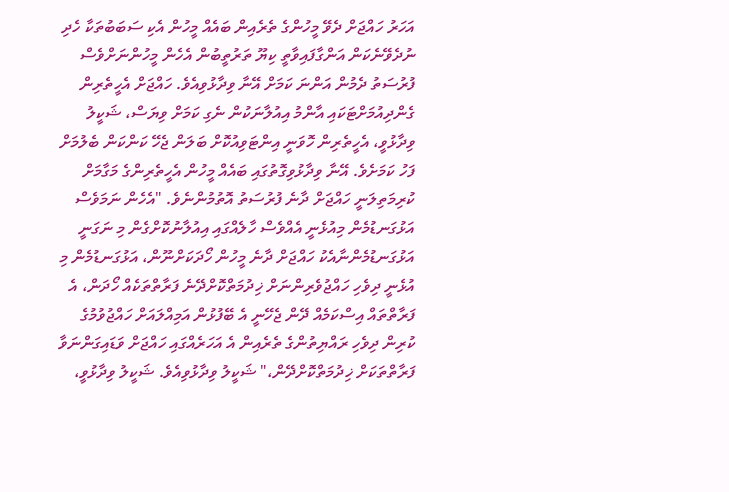އަހަރު ހައްޖަށް ދެވޭ މީހުންގެ ތެރެއިން ބައެއް މީހުން އެކި ސަބަބުތަކާ ހެދި ނުދެވޭނެކަން އަންގާފައިވާތީ ކިޔޫ ތަރުތީބުން އެހެން މީހުންނަށްވެސް ފުރުސަތު ދެމުން އަންނަ ކަމަށް އޭނާ ވިދާޅުވިއެވެ. ހައްޖަށް އެހީތެރިން ގެންދިއުމަށްޓަކައި އާންމު އިއުލާނަކުން ނެގި ކަމަށް ވިޔަސް، ޝަކީލު ވިދާޅުވީ، އެހީތެރިން ހޮވަނީ އިންޓަވިއުކޮށް ބަލަން ޖެހޭ ކަންކަން ބެލުމަށް ފަހު ކަމަށެވެ. އޭނާ ވިދާޅުވިގޮތުގައި ބައެއް މީހުން އެހީތެރިންގެ މަގާމަށް ކުރިމަތިލަނީ ހައްޖަށް ދާނެ ފުރުސަތު އޮތުމުންނެވެ. "އެހެން ނަމަވެސް އަޅުގަނޑުމެން މިއުޅެނީ އެއްވެސް ހާލެއްގައި އިއުލާނުކޮށްގެން މި ނަގަނީ އަޅުގަނޑުމެންނާއެކު ހައްޖަށް ދާނެ މީހުން ހޯދަކަށްނޫން، އަޅުގަނޑުމެން މި އުޅެނީ ދިވެހި ހައްޖުވެރިންނަށް ޚިދުމަތްކޮށްދޭނެ ފަރާތްތަކެއް ހޯދަން، އެ ފަރާތްތައް އިސްކަމެއް ދޭން ޖެހޭނީ އެ ބޭފުޅުން އަމިއްލައަށް ހައްޖުވުމުގެ ކުރިން ދިވެހި ރައްޔިތުންގެ ތެރެއިން އެ އަހަރެއްގައި ހައްޖަށް ވަޑައިގަންނަވާ ފަރާތްތަކަށް ޚިދުމަތްކޮށްދޭން،" ޝަކީލު ވިދާޅުވިއެވެ. ޝަކީލު ވިދާޅުވީ،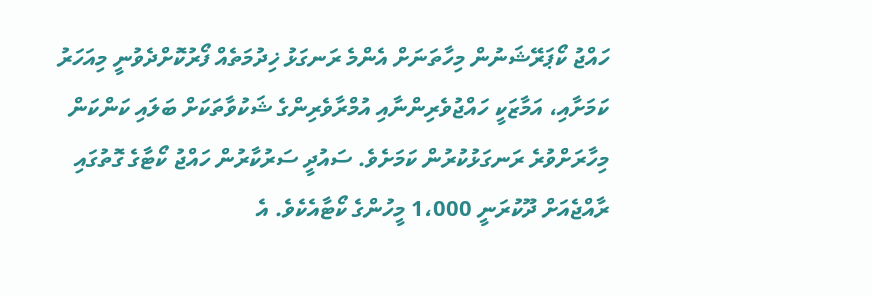ހައްޖު ކޯޕަރޭޝަނުން މިހާތަނަށް އެންމެ ރަނގަޅު ޚިދުމަތެއް ފޯރުކޮށްދެވުނީ މިއަހަރު ކަމަށާއި، އަމާޒަކީ ހައްޖުވެރިންނާއި އުމްރާވެރިންގެ ޝަކުވާތަކަށް ބަލައި ކަންކަން މިހާރަށްވުރެ ރަނގަޅުކުރުން ކަމަށެވެ. ސައުދީ ސަރުކާރުން ހައްޖު ކޯޓާގެ ގޮތުގައި ރާއްޖެއަށް ދޫކުރަނީ 1،000 މީހުންގެ ކޯޓާއެކެވެ. އެ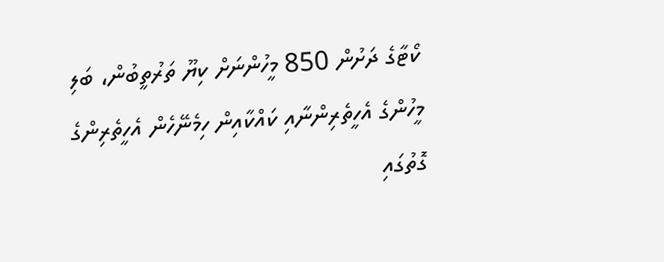ކޯޓާގެ ދަށުން 850 މީހުންނަށް ކިޔޫ ތަރުތީބުން، ބަލި މީހުންގެ އެހީތެރިންނާއި ކައްކާއިން ހިމެނޭހެން އެހީތެރިންގެ ގޮތުގައި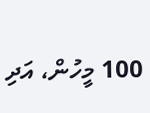100 މީހުން، އަދި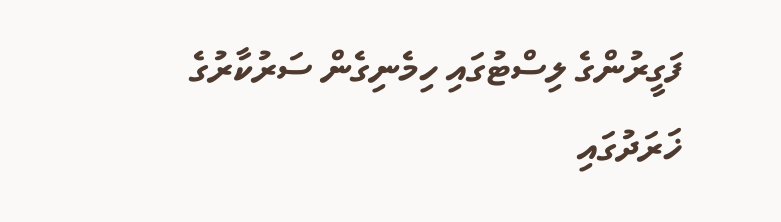ފަގީރުންގެ ލިސްޓުގައި ހިމެނިގެން ސަރުކާރުގެ ޚަރަދުގައި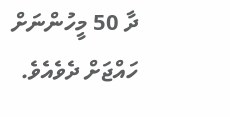ދާ 50 މީހުންނަށް ހައްޖަށް ދެވެއެވެ.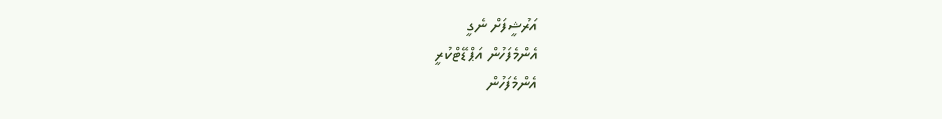އަރުޝީފަށް ނެގީ
އެންމެފަހުން އަޕްޑޭޓްކުރީ
އެންމެފަހުން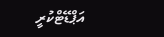އަޕްޑޭޓްކުރީ